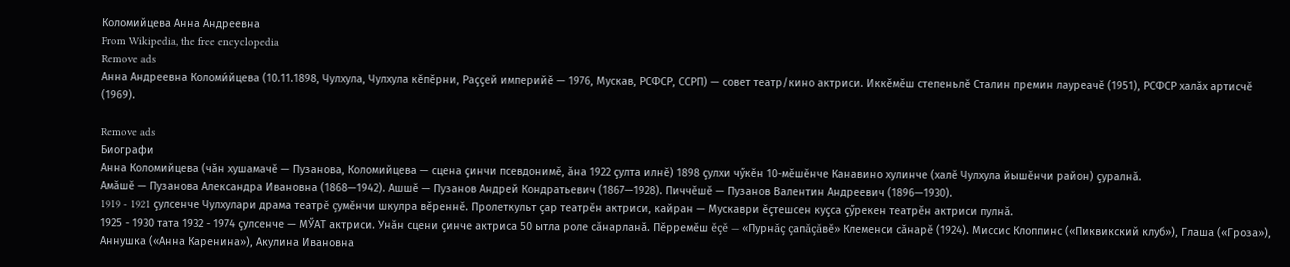Коломийцева Анна Андреевна
From Wikipedia, the free encyclopedia
Remove ads
Анна Андреевна Коломи́йцева (10.11.1898, Чулхула, Чулхула кĕпĕрни, Раççей империйĕ — 1976, Мускав, РСФСР, ССРП) — совет театр/кино актриси. Иккĕмĕш степеньлĕ Сталин премин лауреачĕ (1951), РСФСР халăх артисчĕ (1969).

Remove ads
Биографи
Анна Коломийцева (чăн хушамачĕ — Пузанова, Коломийцева — сцена çинчи псевдонимĕ, ăна 1922 çулта илнĕ) 1898 çулхи чӳкĕн 10-мĕшĕнче Канавино хулинче (халĕ Чулхула йышĕнчи район) çуралнă.
Амăшĕ — Пузанова Александра Ивановна (1868—1942). Ашшĕ — Пузанов Андрей Кондратьевич (1867—1928). Пиччĕшĕ — Пузанов Валентин Андреевич (1896—1930).
1919 - 1921 çулсенче Чулхулари драма театрĕ çумĕнчи шкулра вĕреннĕ. Пролеткульт çар театрĕн актриси, кайран — Мускаври ĕçтешсен куçса çӳрекен театрĕн актриси пулнă.
1925 - 1930 тата 1932 - 1974 çулсенче — МӲАТ актриси. Унăн сцени çинче актриса 50 ытла роле сăнарланă. Пĕрремĕш ĕçĕ — «Пурнăç çапăçăвĕ» Клеменси сăнарĕ (1924). Миссис Клоппинс («Пиквикский клуб»), Глаша («Гроза»), Аннушка («Анна Каренина»), Акулина Ивановна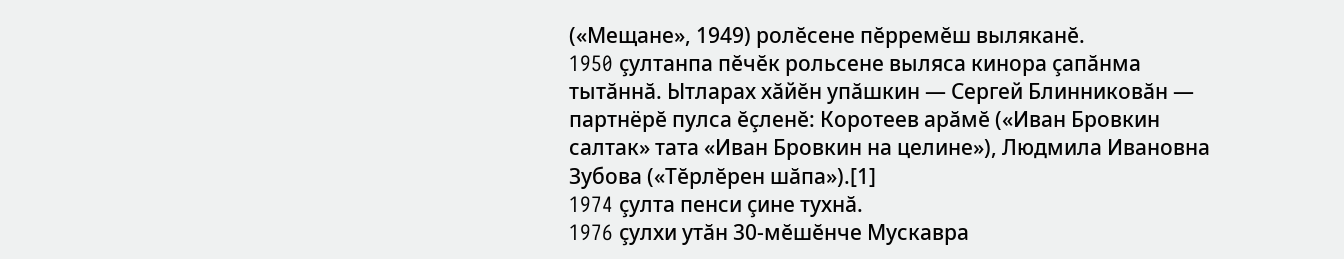(«Мещане», 1949) ролĕсене пĕрремĕш выляканĕ.
1950 çултанпа пĕчĕк рольсене выляса кинора çапăнма тытăннă. Ытларах хăйĕн упăшкин — Сергей Блинниковăн — партнёрĕ пулса ĕçленĕ: Коротеев арăмĕ («Иван Бровкин салтак» тата «Иван Бровкин на целине»), Людмила Ивановна Зубова («Тĕрлĕрен шăпа»).[1]
1974 çулта пенси çине тухнă.
1976 çулхи утăн 30-мĕшĕнче Мускавра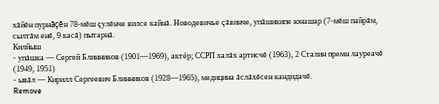хăйĕн пурнăçĕн 78-мĕш çулĕнче вилсе кайнă. Новодевичье çăвинче, упăшикипе юнашар (7-мĕш пайрăм, сылтăм енĕ, 9 касă) пытарнă.
Килйыш
- упăшка — Сергей Блинников (1901—1969), актёр; ССРП халăх артисчĕ (1963), 2 Сталин премн лауреачĕ (1949, 1951)
- ывăл — Кирилл Сергеевич Блинников (1928—1965), медицина ăслăхĕсен кандидачĕ.
Remove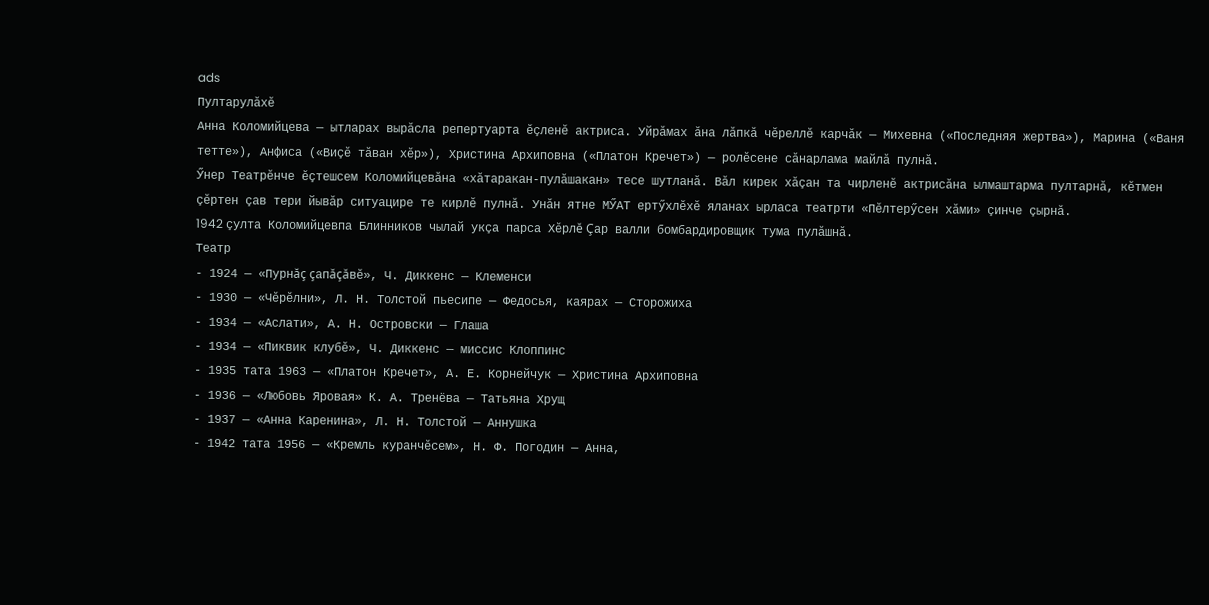ads
Пултарулăхĕ
Анна Коломийцева — ытларах вырăсла репертуарта ĕçленĕ актриса. Уйрăмах ăна лăпкă чĕреллĕ карчăк — Михевна («Последняя жертва»), Марина («Ваня тетте»), Анфиса («Виçĕ тăван хĕр»), Христина Архиповна («Платон Кречет») — ролĕсене сăнарлама майлă пулнă.
Ӳнер Театрĕнче ĕçтешсем Коломийцевăна «хăтаракан-пулăшакан» тесе шутланă. Вăл кирек хăçан та чирленĕ актрисăна ылмаштарма пултарнă, кĕтмен çĕртен çав тери йывăр ситуацире те кирлĕ пулнă. Унăн ятне МӲАТ ертӳхлĕхĕ яланах ырласа театрти «Пĕлтерӳсен хăми» çинче çырнă.
1942 çулта Коломийцевпа Блинников чылай укçа парса Хĕрлĕ Çар валли бомбардировщик тума пулăшнă.
Театр
- 1924 — «Пурнăç çапăçăвĕ», Ч. Диккенс — Клеменси
- 1930 — «Чĕрĕлни», Л. Н. Толстой пьесипе — Федосья, каярах — Сторожиха
- 1934 — «Аслати», А. Н. Островски — Глаша
- 1934 — «Пиквик клубĕ», Ч. Диккенс — миссис Клоппинс
- 1935 тата 1963 — «Платон Кречет», А. Е. Корнейчук — Христина Архиповна
- 1936 — «Любовь Яровая» К. А. Тренёва — Татьяна Хрущ
- 1937 — «Анна Каренина», Л. Н. Толстой — Аннушка
- 1942 тата 1956 — «Кремль куранчĕсем», Н. Ф. Погодин — Анна,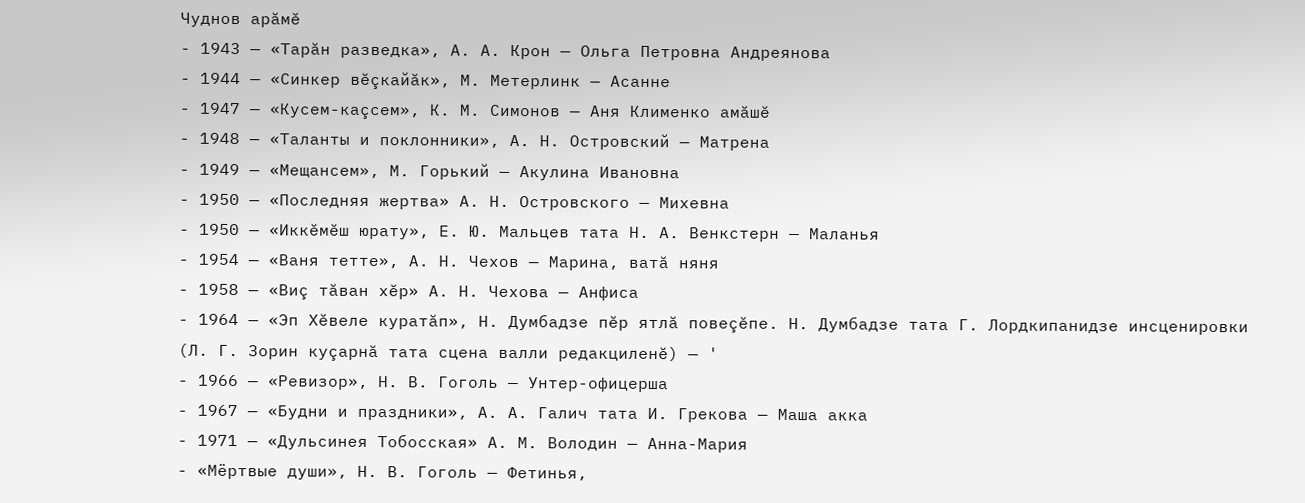Чуднов арăмĕ
- 1943 — «Тарăн разведка», А. А. Крон — Ольга Петровна Андреянова
- 1944 — «Синкер вĕçкайăк», М. Метерлинк — Асанне
- 1947 — «Кусем-каçсем», К. М. Симонов — Аня Клименко амăшĕ
- 1948 — «Таланты и поклонники», А. Н. Островский — Матрена
- 1949 — «Мещансем», М. Горький — Акулина Ивановна
- 1950 — «Последняя жертва» А. Н. Островского — Михевна
- 1950 — «Иккĕмĕш юрату», Е. Ю. Мальцев тата Н. А. Венкстерн — Маланья
- 1954 — «Ваня тетте», А. Н. Чехов — Марина, ватă няня
- 1958 — «Виç тăван хĕр» А. Н. Чехова — Анфиса
- 1964 — «Эп Хĕвеле куратăп», Н. Думбадзе пĕр ятлă повеçĕпе. Н. Думбадзе тата Г. Лордкипанидзе инсценировки (Л. Г. Зорин куçарнă тата сцена валли редакциленĕ) — '
- 1966 — «Ревизор», Н. В. Гоголь — Унтер-офицерша
- 1967 — «Будни и праздники», А. А. Галич тата И. Грекова — Маша акка
- 1971 — «Дульсинея Тобосская» А. М. Володин — Анна-Мария
- «Мёртвые души», Н. В. Гоголь — Фетинья,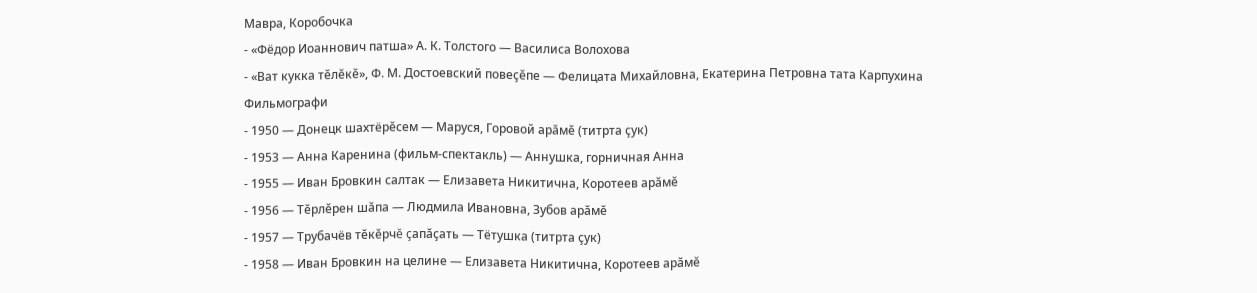Мавра, Коробочка
- «Фёдор Иоаннович патша» А. К. Толстого — Василиса Волохова
- «Ват кукка тĕлĕкĕ», Ф. М. Достоевский повеçĕпе — Фелицата Михайловна, Екатерина Петровна тата Карпухина
Фильмографи
- 1950 — Донецк шахтёрĕсем — Маруся, Горовой арăмĕ (титрта çук)
- 1953 — Анна Каренина (фильм-спектакль) — Аннушка, горничная Анна
- 1955 — Иван Бровкин салтак — Елизавета Никитична, Коротеев арăмĕ
- 1956 — Тĕрлĕрен шăпа — Людмила Ивановна, Зубов арăмĕ
- 1957 — Трубачёв тĕкĕрчĕ çапăçать — Тётушка (титрта çук)
- 1958 — Иван Бровкин на целине — Елизавета Никитична, Коротеев арăмĕ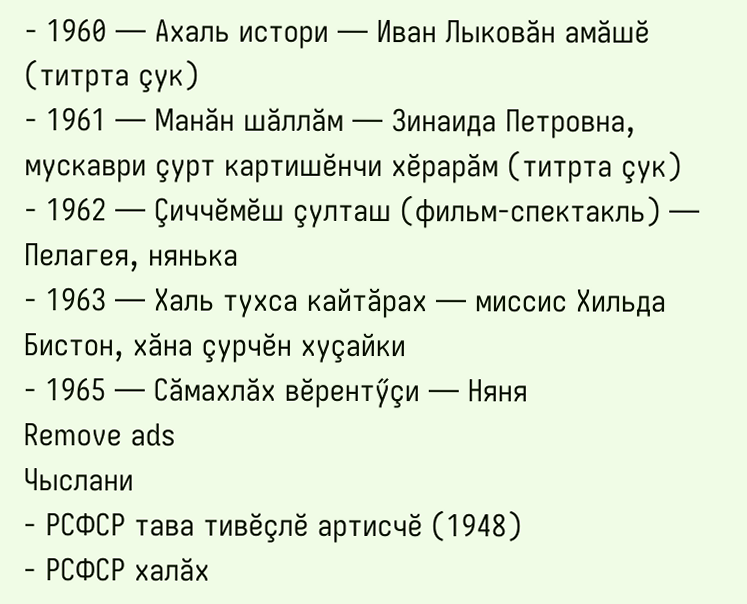- 1960 — Ахаль истори — Иван Лыковăн амăшĕ (титрта çук)
- 1961 — Манăн шăллăм — Зинаида Петровна, мускаври çурт картишĕнчи хĕрарăм (титрта çук)
- 1962 — Çиччĕмĕш çулташ (фильм-спектакль) — Пелагея, нянька
- 1963 — Халь тухса кайтăрах — миссис Хильда Бистон, хăна çурчĕн хуçайки
- 1965 — Сăмахлăх вĕрентӳçи — Няня
Remove ads
Чыслани
- РСФСР тава тивĕçлĕ артисчĕ (1948)
- РСФСР халăх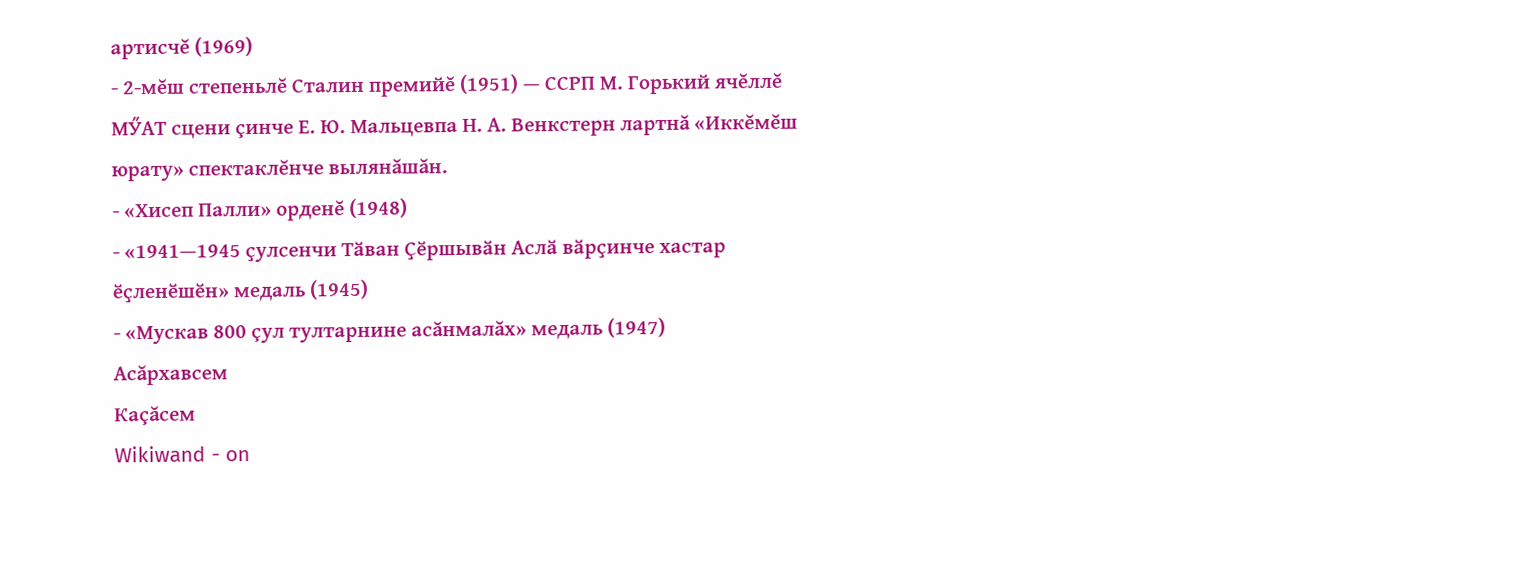артисчĕ (1969)
- 2-мĕш степеньлĕ Сталин премийĕ (1951) — ССРП М. Горький ячĕллĕ МӲАТ сцени çинче Е. Ю. Мальцевпа Н. А. Венкстерн лартнă «Иккĕмĕш юрату» спектаклĕнче вылянăшăн.
- «Хисеп Палли» орденĕ (1948)
- «1941—1945 ҫулсенчи Тӑван Ҫӗршывӑн Аслӑ вӑрҫинче хастар ӗҫленӗшӗн» медаль (1945)
- «Мускав 800 çул тултарнине асăнмалăх» медаль (1947)
Асăрхавсем
Каçăсем
Wikiwand - on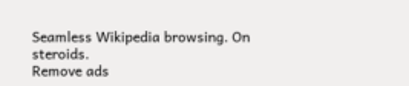Seamless Wikipedia browsing. On steroids.
Remove ads